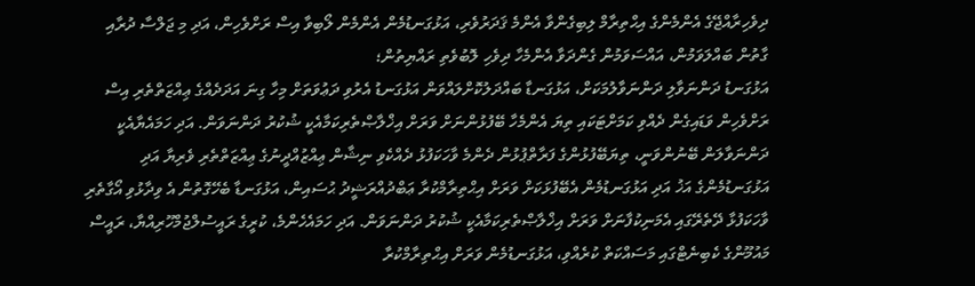ދިވެހިރާއްޖޭގެ އެންމެންގެ އިޙްތިރާމް ލިބިގެންވާ އެންމެ ޤަދަރުވެރި، އަޅުގަނޑުމެން އެންމެން ލޯބިވާ އިސް ރަށްވެހިން، އަދި މި ޖަލްސާ ދުރާއި ގާތުން ބައްލަވަމުން، އައްސަވަމުން ގެންދަވާ އެންމެހާ ދިވެހި ލޮބުވެތި ރައްޔިތުން؛
އަޅުގަނޑު ދަންނަވާލި ދަންނަވާލުމަކަށް، އަޅުގަނޑާ ބައްދަލުކޮށްލައްވަން އަޅުގަނޑު އެރުވި ދަޢުވަތަށް މިހާ ގިނަ އަދަދެއްގެ ޢިއްޒަތްތެރި އިސް ރަށްވެހިން ވަޑައިގެން ދެއްވި ކަމަށްޓަކައި ތިޔަ އެންމެހާ ބޭފުޅުންނަށް ވަރަށް އިޚްލާޞްތެރިކަމާއެކީ ޝުކުރު ދަންނަވަން. އަދި ހަމައެޔާއެކީ ދަންނަވާލަން ބޭނުންވަނީ، ތިޔަބޭފުޅުންގެ ފަރާތްޕުޅުން ދެންމެ ވާހަކަފުޅު ދެއްކެވި ނިޝާން ޢިއްޒުއްދީނުގެ ޢިއްޒަތްތެރި ވެރިޔާ އަދި އަޅުގަނޑުމެންގެ އަޚު އަދި އަޅުގަނޑުމެން އެބޭފުޅަކަށް ވަރަށް އިޙްތިރާމްކުރާ ޢަބްދުއްރަޝީދު ޙުސައިން، އަޅުގަނޑާ ބެހޭގޮތުން އެ ވިދާޅުވި އޯގާތެރި ވާހަކަފުޅާ ދޭތެރޭގައި އެމަނިކުފާނަށް ވަރަށް އިޚްލާޞްތެރިކަމާއެކީ ޝުކުރު ދަންނަވަން. އަދި ހަމައެހެންމެ، ކުރީގެ ރައީސުލްޖުމްހޫރިއްޔާ، ރައީސް މައުމޫންގެ ކެބިނެޓްގައި މަސައްކަތް ކުރެއްވި، އަޅުގަނޑުމެން ވަރަށް އިޙްތިރާމްކުރާ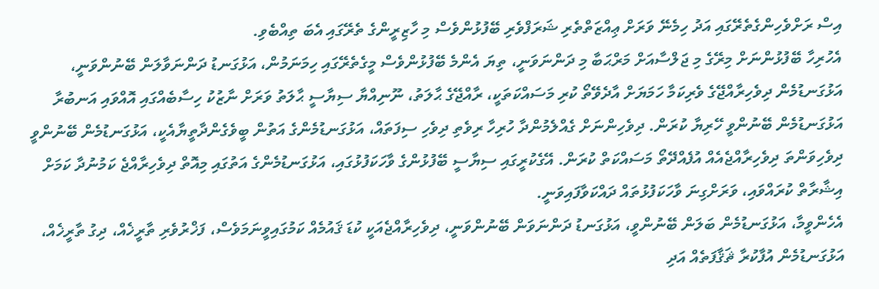އިސް ރަށްވެހިންގެތެރޭގައި އަދު ހިމެނޭ ވަރަށް ޢިއްޒަތްތެރި ޝަރަފްވެރި ބޭފުޅުންވެސް މި ހާޒިރީންގެ ތެރޭގައި އެބަ ތިއްބެވި.
އެހުރިހާ ބޭފުޅުންނަށް މިރޭގެ މި ޖަލްސާއަށް މަރްޙަބާ މި ދަންނަވަނީ، ތިޔަ އެންމެ ބޭފުޅުންވެސް މީގެތެރޭގައި ހިމަނަމުން، އަޅުގަނޑު ދަންނަވާލަން ބޭނުންވަނީ، އަޅުގަނޑުމެން ދިވެހިރާއްޖޭގެ ވެރިކަމާ ހަމަޔަށް އާދެވޭތޯ ކުރި މަސައްކަތަކީ، ރާއްޖޭގެ ޙާލަތު، ނޫނިއްޔާ ސިޔާސީ ޙާލަތު ވަރަށް ނާޒުކު ހިސާބެއްގައި އޮއްވައި އަނބުރާ އަޅުގަނޑުމެން ބޭނުންވީ ހޭރިޔާ ކުރަން. ދިވެހިންނަށް ގެއްލެމުންދާ ހުރިހާ ރިވެތި ދިވެހި ސިފަތައް، އަޅުގަނޑުމެންގެ އަތުން ބީވެގެންދާތީޔާއެކީ، އަޅުގަނޑުމެން ބޭނުންވީ ދިވެހިވަންތަ ދިވެހިރާއްޖެއެއް އުފެއްދޭތޯ މަސައްކަތް ކުރަން. އޭގެކުރީގައި ސިޔާސީ ބޭފުޅުންގެ ވާހަކަފުޅުގައި، އަޅުގަނޑުމެންގެ އަތުގައި މިއޮތް ދިވެހިރާއްޖެ ކަމުނުދާ ކަމަށް އިޝާރާތް ކުރައްވައި، ވަރަށްގިނަ ވާހަކަފުޅުތައް ދައްކަވާފައިވަނީ.
އެހެންވީމާ، އަޅުގަނޑުމެން ބަލަން ބޭނުންވީ، އަޅުގަނޑު ދަންނަވަން ބޭނުންވަނީ، ދިވެހިރާއްޖެއަކީ ކުޑަ ޤައުމެއް ކަމުގައިވީނަމަވެސް، ފަޚްރުވެރި ތާރީޚެއް، ދިގު ތާރީޚެއް، އަޅުގަނޑުމެން އުފާކުރާ ޘަޤާފަތެއް އަދި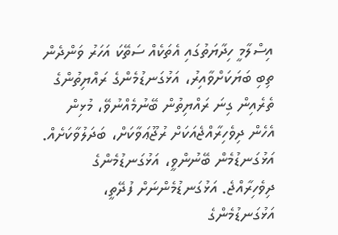އިސްލާމީ ހިދާޔަތުގައި އެތަކެއް ސަތޭކަ އަހަރު ވަންދެން ތިބި ބަޔަކަށްވާއިރު، އަޅުގަނޑުމެންގެ ރައްޔިތުންގެ ތެރެއިން ގިނަ ރައްޔިތުން ބޭނުމެއްނުވޭ، މުޅިން އެހެން ދިވެހިރާއްޖެއަކަށް ރުޖޫޢަވާކަށް، ބަދަލުވާކަށެއް. އަޅުގަނޑުމެން ބޭނުންވީ، އަޅުގަނޑުމެންގެ ދިވެހިރާއްޖެ. އަޅުގަނޑުމެންނަށް ފުދޭތީ، އަޅުގަނޑުމެންގެ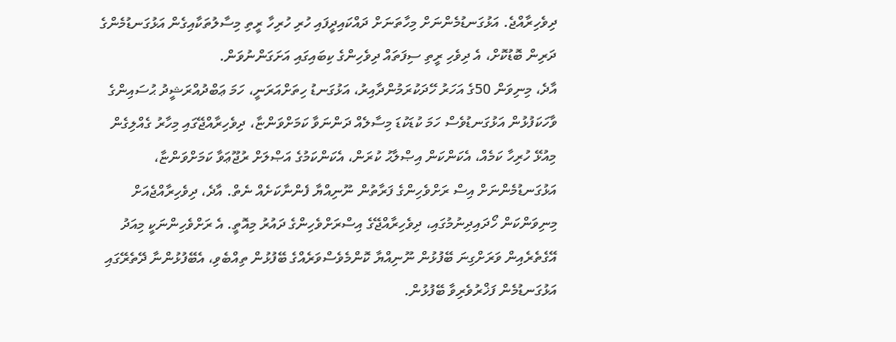ދިވެހިރާއްޖެ. އަޅުގަނޑުމެންނަށް މިހާތަނަށް ދައްކައިދީފައި ހުރި ހުރިހާ ރީތި މިސާލުތަކާއިގެން އަޅުގަނޑުމެންގެ ދަރިން ބޮޑުކޮށް، އެ ދިވެހި ރީތި ސިފަތައް ދިވެހިންގެ ކިބައިގައި އަށަގަންނުވަން.
އާދެ، މިނިވަން 50ގެ އަހަރު ހޭދަކުރަމުންދާއިރު، އަޅުގަނޑު ހިތަށްއަރަނީ، ހަމަ ޢަބްދުއްރަޝީދު ޙުސައިންގެ ވާހަކަފުޅުން އަޅުގަނޑުވެސް ހަމަ ކުޑަކުޑަ މިސާލެއް ދަންނަވާ ކަމަށްވަންޏާ، ދިވެހިރާއްޖޭގައި މިހާރު ގެއްލިގެން މިއުޅޭ ހުރިހާ ކަމެއް، އެކަންކަން އިޞްލާޙު ކުރަން، އެކަންކަމުގެ އަޞްލަށް ރުޖޫޢަވާ ކަމަށްވަންޏާ، އަޅުގަނޑުމެންނަށް އިސް ރަށްވެހިންގެ ފަރާތުން ނޫނިއްޔާ ފެންނާކަށެއް ނެތް. އާދެ، ދިވެހިރާއްޖެއަށް މިނިވަންކަން ހޯދައިދިނުމުގައި، ދިވެހިރާއްޖޭގެ އިސްރަށްވެހިންގެ ދައުރު މިއޮތީ. އެ ރަށްވެހިންނަކީ މިއަދު އޭގެތެރެއިން ވަރަށްގިނަ ބޭފުޅުން ނޫނިއްޔާ ކޮންމެވެސްވަރެއްގެ ބޭފުޅުން ތިއްބެވި، އެބޭފުޅުންނާ ދޭތެރޭގައި އަޅުގަނޑުމެން ފަޚްރުވެރިވާ ބޭފުޅުން.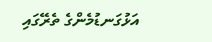އަޅުގަނޑުމެންގެ ތެރޭގައި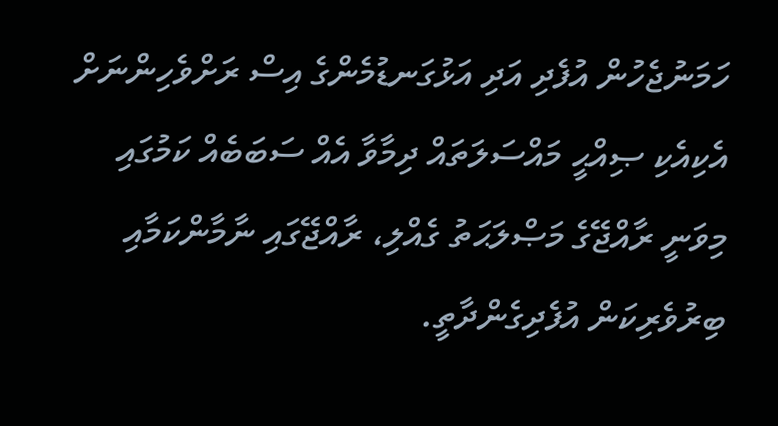ހަމަނުޖެހުން އުފެދި އަދި އަޅުގަނޑުމެންގެ އިސް ރަށްވެހިންނަށް އެކިއެކި ޞިއްޙީ މައްސަލަތައް ދިމާވާ އެއް ސަބަބެއް ކަމުގައި މިވަނީ ރާއްޖޭގެ މަޞްލަޙަތު ގެއްލި، ރާއްޖޭގައި ނާމާންކަމާއި ބިރުވެރިކަން އުފެދިގެންދާތީ.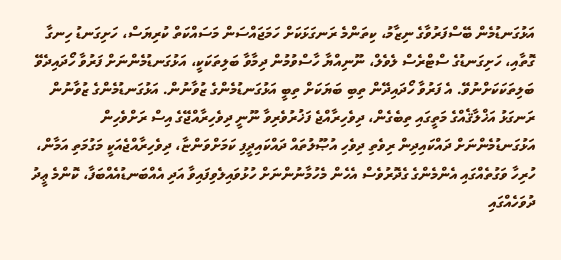އަޅުގަނޑުމެން ބޭސްފަރުވާގެ ނިޒާމު، ކިތަންމެ ރަނގަޅަކަށް ހަމަޖައްސަން މަސައްކަތް ކުރިޔަސް، ހަށިގަނޑު ހިނގާ ގޮތާއި، ހަށިގަނޑުގެ ސްޓްރެސް ލެވެލް، ނޫނިއްޔާ ހާސްވުމުން ދިމާވާ ބަލިތަކަކީ، އަޅުގަނޑުމެންނަށް ފަރުވާ ހޯދައިދެވޭ ބަލިތަކަކަށްނުވޭ. އެ ފަރުވާ ހޯދައިދޭން ތިބި ބަޔަކަށް ތިބީ އަޅުގަނޑުމެންގެ ޒުވާނުން. އަޅުގަނޑުމެންގެ ޒުވާނުން ރަނގަޅު އަޚްލާޤެއްގެ މަތީގައި ތިބެގެން، ދިވެހިރާއްޖެ ފަޚުރުވެރިވާ ނޫނީ ދިވެހިރާއްޖޭގެ އިސް ރަށްވެހިން އަޅުގަނޑުމެންނަށް ދައްކައިދިން ރިވެތި ދިވެހި އުޞޫލުތައް ދައްކައިދީފި ކަމަށްވަންޏާ، ދިވެހިރާއްޖެއަކީ މަގުމަތި އަމާން، ހުރިހާ ވަގުތެއްގައި އެންމެންގެ ގެދޮރުވެސް އެހެން މެހުމާނުންނަށް ހުޅުވައިލެވިފައިވާ އަދި އެއްބަނޑުއެއްބަފާ، ކޮންމެ ޢީދު ދުވަހެއްގައި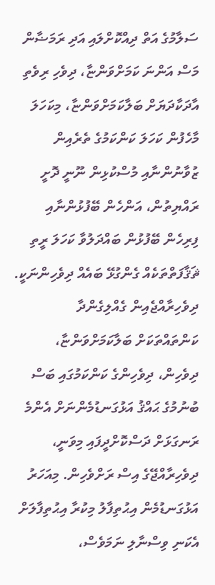ސަލާމުގެ އަތް ދިއްކޮށްލައި އަދި ރަމަޟާން މަސް އަންނަ ކަމަށްވަންޏާ، ދިވެހި ރިވެތި އާދަކާދަޔަށް ބަލާކަމަށްވަންޏާ، މިކަހަލަ މާހެފުން ކަހަލަ ކަންކަމުގެ ތެރެއިން ޒުވާނުންނާއި މުސްކުޅިން ނޫނީ ދޮށީ ރައްޔިތުން، އަންހެން ބޭފުޅުންނާއި ފިރިހެން ބޭފުޅުން ބައްދަލުވާ ކަހަލަ ރީތި ޘަޤާފަތްތަކެއް ގެންގުޅޭ ބައެއް ދިވެހިންނަކީ.
ދިވެހިރާއްޖެއިން ގެއްލިގެންދާ ކަންތައްތަކަށް ބަލާކަމަށްވަންޏާ، ދިވެހިން، ދިވެހިންގެ ކަންކަމުގައި ބަސް ބުނުމުގެ ޙައްޤު އަޅުގަނޑުމެންނަށް އެންމެ ރަނގަޅަށް ދަސްކޮށްދީފައި މިވަނީ، ދިވެހިރާއްޖޭގެ އިސް ރަށްވެހިން. މިއަހަރު އަޅުގަނޑުމެން އިޙުތިފާލު މިކުރާ އިޙުތިފާލަށް އެކަނި ވިސްނާލި ނަމަވެސް،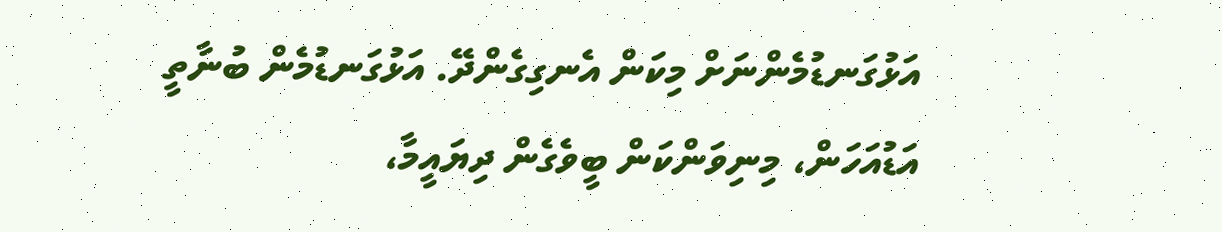އަޅުގަނޑުމެންނަށް މިކަން އެނގިގެންދޭ. އަޅުގަނޑުމެން ބުނާތީ އަޑުއަހަން، މިނިވަންކަން ބީވެގެން ދިޔައީމާ،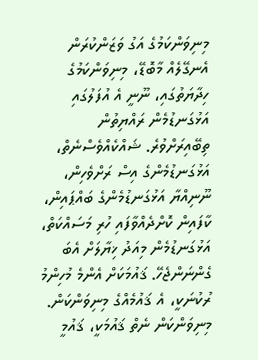މިނިވަންކަމުގެ އަގު ވަޒަންކުރަން އެނގޭލެއް މާބޮޑޭ، މިނިވަންކަމުގެ ހިދާޔަތުގައި، ނޫނީ އެ އުފަލުގައި އަޅުގަނޑުމެން ރައްޔިތުން ތިބޭއިރަށްވުރެ. ޝައްކެއްވެސްނެތް، އަޅުގަނޑުމެންގެ އިސް ރަށްވެހިން، ނޫނިއްޔާ އަޅުގަނޑުމެންގެ ބައްޕައިން، ކާފައިން ކޮށްދެއްވާފައި ހުރި މަސައްކަތް، އަޅުގަނޑުމެން މިއަދު ޚިޔާލަށް އެބަ ގެންނަންޖެހޭ. ޤައުމަކަށް އެންމެ މުހިންމު ރުކުނަކީ، އެ ޤައުމެއްގެ މިނިވަންކަން. މިނިވަންކަން ނެތް ޤައުމަކީ، ޤައުމީ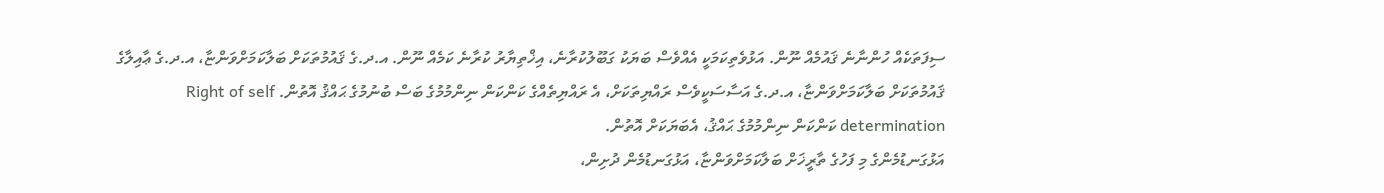ސިފަތަކެއް ހުންނާނެ ޤައުމެއް ނޫން. އަޅުވެތިކަމަކީ އެއްވެސް ބަޔަކު ގަބޫލުކުރާނެ، އިޚްތިޔާރު ކުރާނެ ކަމެއް ނޫން. އ.ދ.ގެ ޤައުމުތަކަށް ބަލާކަމަށްވަންޏާ، އ.ދ.ގެ ޢާއިލާގެ ޤައުމުތަކަށް ބަލާކަމަށްވަންޏާ، އ.ދ.ގެ އަސާސަކީވެސް ރައްޔިތަކަށް، އެ ރައްޔިތެއްގެ ކަންކަން ނިންމުމުގެ ބަސް ބުނުމުގެ ޙައްޤު އޮތުން. Right of self determination ކަންކަން ނިންމުމުގެ ޙައްޤު، އެބަޔަކަށް އޮތުން.
އަޅުގަނޑުމެންގެ މި ފަހުގެ ތާރީޚަށް ބަލާކަމަށްވަންޏާ، އަޅުގަނޑުމެން ދުށިން،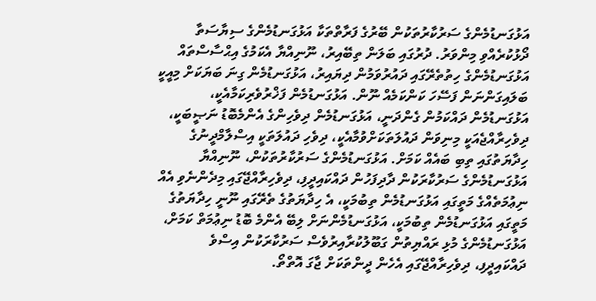އަޅުގަނޑުމެންގެ ސަރުކާރުތަކުން ބޭރުގެ ފަރާތްތަކާ އަޅުގަނޑުމެންގެ ސިޔާސަތާ ދޯޅުކުރެއްވި މިންވަރު. ދުރުގައި ބަލަން ތިބޭއިރު، ނޫނިއްޔާ އެކަމުގެ އިޙްސާސްތައް އަޅުގަނޑުމެންގެ ހިތުތެރޭގައި ދައުރުވަމުން ދިޔައިރު، އަޅުގަނޑުމެން ގިނަ ބަޔަކަށް މިއީކީ ބަލައިގަންނަން ފަސޭހަ ކަންކަމެއް ނޫން. އަޅުގަނޑުމެން ފަޚްރުވެރިކަމާއެކީ، އަޅުގަނޑުމެން ދައްކަމުން ގެންދަނީ، އަޅުގަނޑުމެން ދިވެހިންގެ އެންމެބޮޑު ނަޞީބަކީ، ދިވެހިރާއްޖެއަކީ މިނިވަން ދައުލަތަކަށްވުމާއެކީ، ދިވެހި ދައުލަތަކީ އިސްލާމްދީނުގެ ހިދާޔަތުގައި ތިބި ބައެއް ކަމަށް. އަޅުގަނޑުމެންގެ ސަރުކާރުތަކުން، ނޫނިއްޔާ އަޅުގަނޑުމެންގެ ސަރުކާރަކުން ދާދިފަހުން ދައްކައިދީފި، ދިވެހިރާއްޖޭގައި މިދެންނެވި އެއް ނިޢުމަތެއްގެ މަތީގައި އަޅުގަނޑުމެން ތިބުމަކީ، އެ ހިދާޔަތުގެ ތެރޭގައި ނޫނީ ހިދާޔަތުގެ މަތީގައި އަޅުގަނޑުމެން ތިބުމަކީ، އަޅުގަނޑުމެންނަށް ލިބޭ އެންމެ ބޮޑު ނިޢުމަތް ކަމަށް، އަޅުގަނޑުމެންގެ މުޅި ރައްޔިތުން ގަބޫލުކުރާއިރުވެސް ސަރުކާރަކުން އިސްވެ ދައްކައިދީފި، ދިވެހިރާއްޖޭގައި އެހެން ދީންތަކަށް ޖާގަ އޮތްތޯ.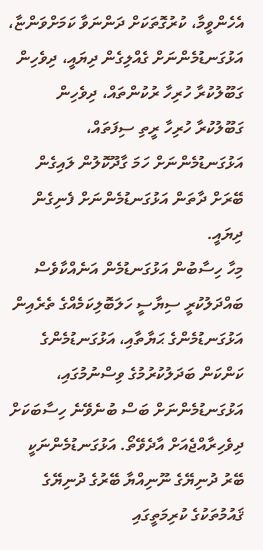އެހެންވީމާ، ކުރުގޮތަކަށް ދަންނަވާ ކަމަށްވަންޏާ، އަޅުގަނޑުމެންނަށް ގެއްލިގެން ދިޔައީ، ދިވެހިން ގަބޫލުކުރާ ހުރިހާ ރުކުންތައް، ދިވެހިން ގަބޫލުކުރާ ހުރިހާ ރީތި ސިފަތައް، އަޅުގަނޑުމެންނަށް ހަމަ ގާދޫކޮލުން ލައިގެން ބޭރަށް ދާތަން އަޅުގަނޑުމެންނަށް ފެނިގެން ދިޔައީ.
މިހާ ހިސާބުން އަޅުގަނޑުމެން އަނެއްކާވެސް ބައްދަލުކުރީ ސިޔާސީ ހަލަބޮލިކަމެއްގެ ތެރެއިން އަޅުގަނޑުމެންގެ ޙަޔާތާއި، އަޅުގަނޑުމެންގެ ކަންކަން ބަދަލުކުރުމުގެ ވިސްނުމުގައި، އަޅުގަނޑުމެންނަށް ބަސް ބުނެވޭނެ ހިސާބަކަށް ދިވެހިރާއްޖެއަށް އާދެވޭތޯ. އަޅުގަނޑުމެންނަކީ ބޭރު ދުނިޔޭގެ ނޫނިއްޔާ ބޭރުގެ ދުނިޔޭގެ ޤައުމުތަކުގެ ކުރިމަތީގައި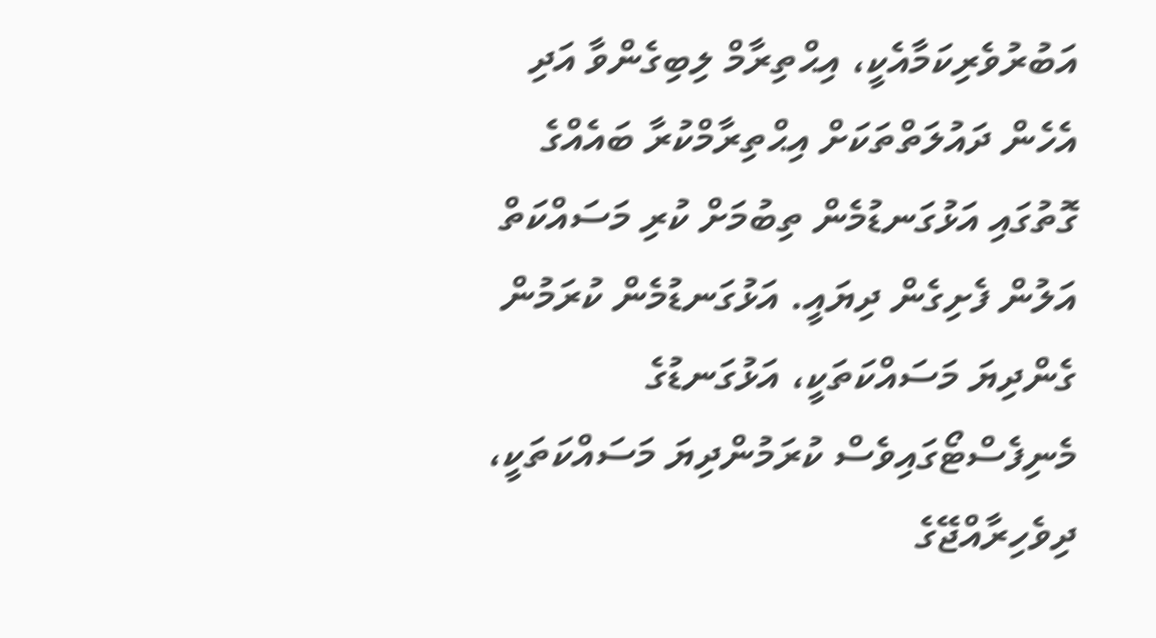އަބުރުވެރިކަމާއެކީ، އިޙްތިރާމް ލިބިގެންވާ އަދި އެހެން ދައުލަތްތަކަށް އިޙްތިރާމްކުރާ ބައެއްގެ ގޮތުގައި އަޅުގަނޑުމެން ތިބުމަށް ކުރި މަސައްކަތް އަލުން ފެށިގެން ދިޔައީ. އަޅުގަނޑުމެން ކުރަމުން ގެންދިޔަ މަސައްކަތަކީ، އަޅުގަނޑުގެ މެނިފެސްޓޯގައިވެސް ކުރަމުންދިޔަ މަސައްކަތަކީ، ދިވެހިރާއްޖޭގެ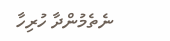ނެތެމުންދާ ހުރިހާ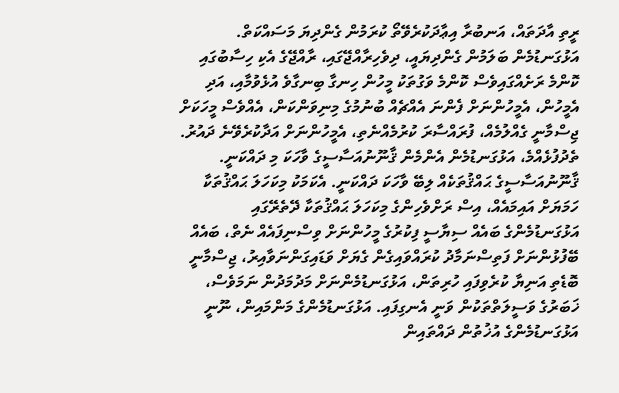ރީތި އާދަތައް، އަނބުރާ އިޢާދަކުރެވޭތޯ ކުރަމުން ގެންދިޔަ މަސައްކަތް. އަޅުގަނޑުމެން ބަލަމުން ގެންދިޔައީ، ދިވެހިރާއްޖޭގައި، ރާއްޖޭގެ އެކި ހިސާބުގައި ކޮންމެ ރަށެއްގައިވެސް ކޮންމެ ވަގުތަކު މީހުން ހިނގާ ބިނގާވެ އުޅެވުމާއި، އަދި އެމީހުން، އެމީހުންނަށް ފެންނަ އެއްޗެއް ބުނުމުގެ މިނިވަންކަން، އެއްވެސް މީހަކަށް ޖިސްމާނީ ގެއްލުމެއް، ފުރައްސާރަ ކުރުމެއްނެތި، އެމީހުންނަށް އަދާކުރެވޭނެ ދައުރު. ތެދުފުޅެއްމެ، އަޅުގަނޑުމެން އެންމެން ޤާނޫނުއަސާސީގެ ވާހަކަ މި ދައްކަނީ. ޤާނޫނުއަސާސީގެ ޙައްޤުތަކެއް ލިބޭ ވާހަކަ ދައްކަނީ. އެކަމަކު މިކަހަލަ ޙައްޤުތަކާ ހަމަޔަށް އައިމައެއް، އިސް ރަށްވެހިންގެ މިކަހަލަ ޙައްޤުތަކާ ދޭތެރޭގައި އަޅުގަނޑުމެންގެ ބައެއް ސިޔާސީ ފިކުރުގެ މީހުންނަށް ވިސްނިފައެއް ނެތް، ބައެއް ބޭފުޅުންނަށް ފަތިސްނަމާދު ކުރައްވައިގެން ގެޔަށް ވަޑައިގަންނަވާއިރު، ޖިސްމާނީ ބޮޑެތި އަނިޔާ ކުރެވިފައި ހުރިތަން، އަޅުގަނޑުމެންނަށް މަދުމަދުން ނަމަވެސް، ޚަބަރުގެ ވަސީލަތްތަކުން ވަނީ އެނގިފައި. އަޅުގަނޑުމެންގެ މަންމައިން، ނޫނީ އަޅުގަނޑުމެންގެ އުޚުތުން ދައްތައިން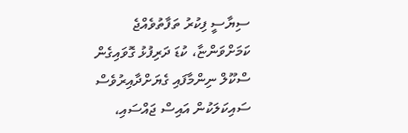ސިޔާސީ ފިކުރު ތަފާތުވެއްޖެ ކަމަށްވަންޏާ، ކުޑަ ދަރިފުޅު ގޮވައިގެން ސްކޫލް ނިންމާފައި ގެޔަށްދާއިރުވެސް ސައިކަލަކުން އައިސް ޖައްސައި،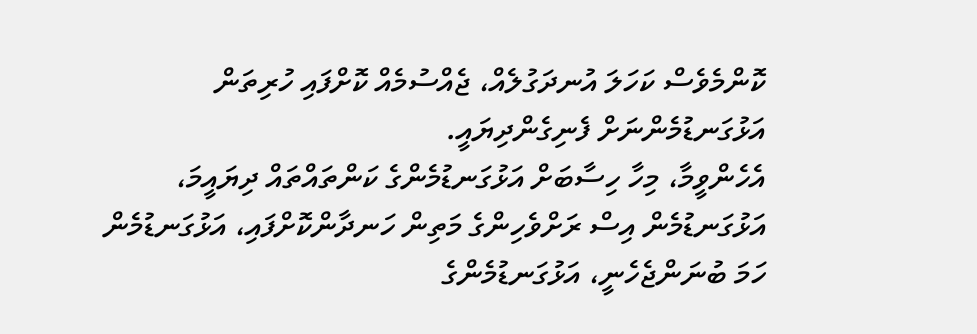ކޮންމެވެސް ކަހަލަ އުނދަގުލެއް، ޖެއްސުމެއް ކޮށްފައި ހުރިތަން އަޅުގަނޑުމެންނަށް ފެނިގެންދިޔައީ.
އެހެންވީމާ، މިހާ ހިސާބަށް އަޅުގަނޑުމެންގެ ކަންތައްތައް ދިޔައީމަ، އަޅުގަނޑުމެން އިސް ރަށްވެހިންގެ މަތިން ހަނދާންކޮށްފައި، އަޅުގަނޑުމެން ހަމަ ބުނަންޖެހެނީ، އަޅުގަނޑުމެންގެ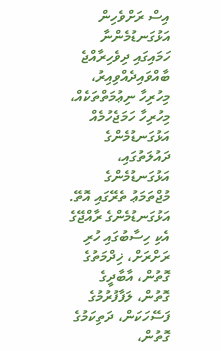އިސް ރަށްވެހިން އަޅުގަނޑުމެންނާ ހަމައިގައި ދިވެހިރާއްޖެ ބާއްވައިދެއްވިއިރު، މިހުރިހާ ނިޢުމަތްތަކެއް، މިހުރިހާ ހަމަޖެހުމެއް އަޅުގަނޑުމެންގެ ދައުލަތުގައި، އަޅުގަނޑުމެންގެ މުޖްތަމަޢު ތެރޭގައި އޮތޭ. އަޅުގަނޑުމެންގެ ރާއްޖޭގެ އެކި ހިސާބުގައި ހުރި ރަށްރަށް، ޚިދްމަތުގެ ގޮތުން، އާބާދީގެ ގޮތުން، ލަފާފުރުމުގެ ފަސޭހަކަން، ދަތިކަމުގެ ގޮތުން،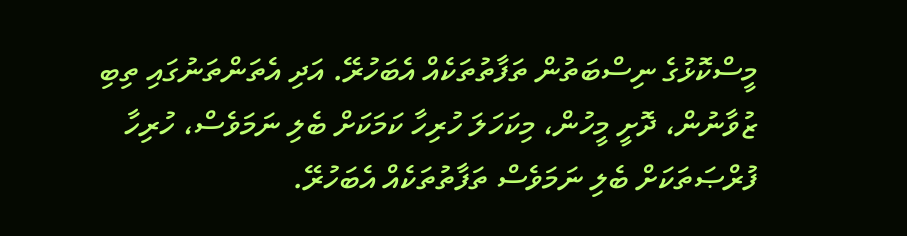މީސްކޮޅުގެ ނިސްބަތުން ތަފާތުތަކެއް އެބަހުރޭ. އަދި އެތަންތަނުގައި ތިބި ޒުވާނުން، ދޮށީ މީހުން، މިކަހަލަ ހުރިހާ ކަމަކަށް ބެލި ނަމަވެސް، ހުރިހާ ފުރްޞަތަކަށް ބެލި ނަމަވެސް ތަފާތުތަކެއް އެބަހުރޭ.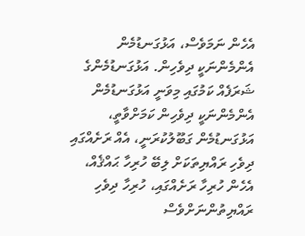އެހެން ނަމަވެސް، އަޅުގަނޑުމެން އެންމެންނަކީ ދިވެހިން. އަޅުގަނޑުމެންގެ ޝަރަފެއް ކަމުގައި މިވަނީ އަޅުގަނޑުމެން އެންމެންނަކީ ދިވެހިން ކަމަށްވާތީ، އަޅުގަނޑުމެން ގަބޫލުކުރަނީ، އެއް ރަށެއްގައި ދިވެހި ރައްޔިތަކަށް ލިބޭ ހުރިހާ ޙައްޤެއް، އެހެން ހުރިހާ ރަށެއްގައި، ހުރިހާ ދިވެހި ރައްޔިތުންނަށްވެސް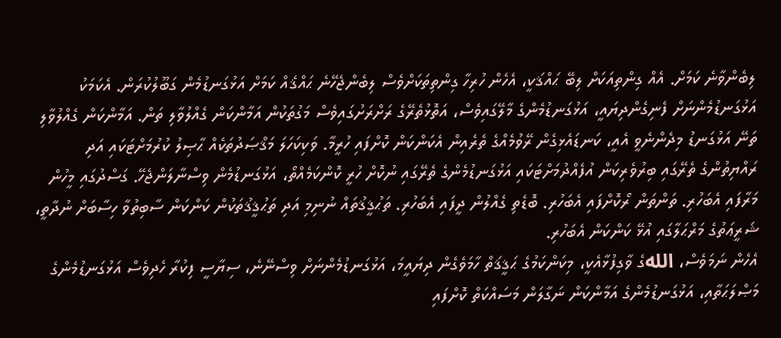ލިބެންވާނެ ކަމަށް. އެއް ގިންތިއަކަށް ލިބޭ ޙައްޤަކީ، އެހެން ހުރިހާ ގިންތިތަކަށްވެސް ލިބެންޖެހޭނެ ޙައްޤެއް ކަމަށް އަޅުގަނޑުމެން ގަބޫލުކުރަން. އެކަމަކު އަޅުގަނޑުމެންނަށް ފެނިގެންދިޔައީ، އަޅުގަނޑުމެންގެ މާލޭގައިވެސް، އަތޮޅުތެރޭގެ ރަށްރަށުގައިވެސް މަގުތަކުން އަމާންކަން ގެއްލުވާލި ތަން. އަމާންކަން ގެއްލުވާލި ތަނޭ އަޅުގަނޑު މިދެންނެވީ އެއީ، ކަނޑައެޅިގެން ރޭވުމެއްގެ ތެރެއިން އެކަންކަން ކޮށްފައި ހުރީމާ. ވަކިކަހަލަ މަޤްޞަދުތަކެއް ޙާޞިލު ކުރުމަށްޓަކައި އަދި ރައްޔިތުންގެ ތެރޭގައި ބިރުވެރިކަން އުފެއްދުމަށްޓަކައި އަޅުގަނޑުމެންގެ ތެރޭގައި ނުކޮށް ހުރީ ކޮންކަމެއްތޯ، އަޅުގަނޑުމެން ވިސްނާލަންޖެހޭ. ގަސްދުގައި މީހުން މަރާފައި އެބަހުރި. ތަންތަން ރޯކޮށްފައި އެބަހުރި. ބޮޑެތި ގެއްލުން ދީފައި އެބަހުރި. ތަޙުޤީޤުތައް ނުނިމި އަދި ތަޙުޤީޤުތަކުން ކަންކަން ސާބިތުވާ ހިސާބަށް ނުދާތީ، ޝަރީޢަތުގެ މަރްޙަލާގައި އުޅޭ ކަންކަން އެބަހުރި.
އެހެން ނަމަވެސް، اللهގެ ވާގިފުޅާއެކީ، މިކަންކަމުގެ ޙަޤީޤަތް ހާމަވެގެން ދިޔައީމަ، އަޅުގަނޑުމެންނަށް ވިސްނޭނެ، ސިޔާސީ ފިކުރާ ހެދިވެސް އަޅުގަނޑުމެންގެ މަޞްލަޙަތާއި، އަޅުގަނޑުމެންގެ އަމާންކަން ނަގާލަން މަސައްކަތް ކޮށްފައި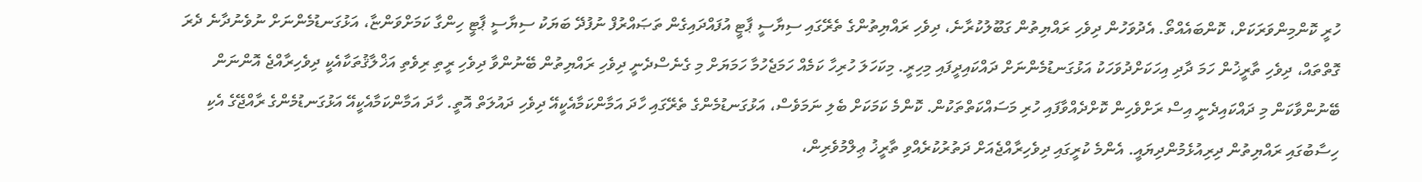ހުރީ ކޮންމިންވަރަކަށް، ކޮންބައެއްތޯ. އެދުވަހުން ދިވެހި ރައްޔިތުން ގަބޫލުކުރާނެ، ދިވެހި ރައްޔިތުންގެ ތެރޭގައި ސިޔާސީ ޕާޓީ އުފައްދައިގެން ތަޞައްރުފް ނުފުދޭ ބަޔަކު ސިޔާސީ ޕާޓީ ހިންގާ ކަމަށްވަންޏާ، އަޅުގަނޑުމެންނަށް ނުވެނުދާނެ ދެރަ ގޮތްތައް، ދިވެހި ތާރީޚުން ހަމަ ދާދި އިހަކަށްދުވަހަކު އަޅުގަނޑުމެންނަށް ދައްކައިދީފައި މިހިރީ. މިކަހަލަ ހުރިހާ ކަމެއް ހަމަޖެހުމާ ހަމަޔަށް މި ގެނެސްދެނީ ދިވެހި ރައްޔިތުން ބޭނުންވާ ދިވެހި ރީތި ރިވެތި އަޚްލާޤުތަކާއެކީ ދިވެހިރާއްޖެ އޮންނަން ބޭނުންވާކަން މި ދައްކައިދެނީ އިސް ރަށްވެހިން ކޮށްދެއްވާފައި ހުރި މަސައްކަތްތަކުން. ކޮންމެ ކަމަކަށް ބެލި ނަމަވެސް، އަޅުގަނޑުމެންގެ ތެރޭގައި ހާދަ އަމާންކަމާއެކީއޭ ދިވެހި ދައުލަތް އޮތީ. ހާދަ އަމާންކަމާއެކީއޭ އަޅުގަނޑުމެންގެ ރާއްޖޭގެ އެކި ހިސާބުގައި ރައްޔިތުން ދިރިއުޅެމުންދިޔައީ. އެންމެ ކުރީގައި ދިވެހިރާއްޖެއަށް ދަތުރުކުރެއްވި ތާރީޚު ޢިލްމުވެރިން،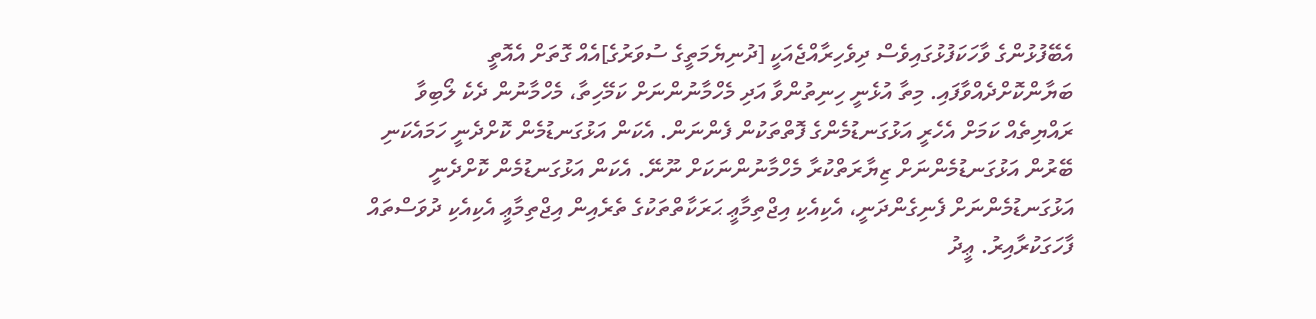އެބޭފުޅުންގެ ވާހަކަފުޅުގައިވެސް ދިވެހިރާއްޖެއަކީ [ދުނިޔެމަތީގެ ސުވަރުގެ]އެއް ގޮތަށް އެއޮތީ ބަޔާންކޮށްދެއްވާފައި. މިތާ އުޅެނީ ހިނިތުންވާ އަދި މެހްމާނުންނަށް ކަމޭހިތާ، މެހްމާނުން ދެކެ ލޯބިވާ ރައްޔިތެއް ކަމަށް އެހެރީ އަޅުގަނޑުމެންގެ ފޮތްތަކުން ފެންނަން. އެކަން އަޅުގަނޑުމެން ކޮށްދެނީ ހަމައެކަނި ބޭރުން އަޅުގަނޑުމެންނަށް ޒިޔާރަތްކުރާ މެހްމާނުންނަކަށް ނޫނޭ. އެކަން އަޅުގަނޑުމެން ކޮށްދެނީ އަޅުގަނޑުމެންނަށް ފެނިގެންދަނީ، އެކިއެކި އިޖްތިމާޢީ ޙަރަކާތްތަކުގެ ތެރެއިން އިޖްތިމާޢީ އެކިއެކި ދުވަސްތައް ފާހަގަކުރާއިރު. ޢީދު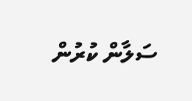ސަލާން ކުރުން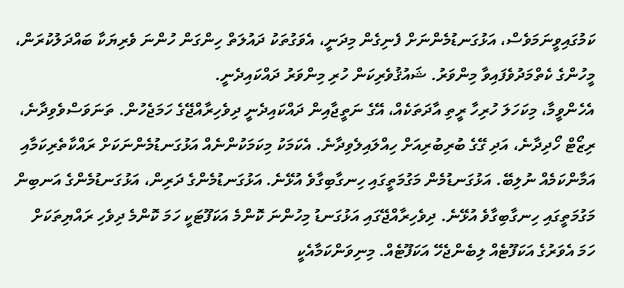ކަމުގައިވީނަމަވެސް، އަޅުގަނޑުމެންނަށް ފެނިގެން މިދަނީ، އެވަގުތަކު ދައުލަތް ހިންގަން ހުންނަ ވެރިޔަކާ ބައްދަލުކުރަން، މީހުންގެ ކެތްމަދުވެފައިވާ މިންވަރު. ޝައުޤުވެރިކަން ހުރި މިންވަރު ދައްކައިދެނީ.
އެހެންވީމާ، މިކަހަލަ ހުރިހާ ރީތި އާދަތަކެއް، އޭގެ ނަތީޖާއިން ދައްކައިދެނީ ދިވެހިރާއްޖޭގެ ހަމަޖެހުން. ތަނަވަސްވެވިދާނެ، ރިޒޯޓް ހޯދިދާނެ، އަދި ގޭގެ ބުރިބުރިއަށް ހިއްލައިލެވިދާނެ. އެކަމަކު މިކަމަކުންނެއް އަޅުގަނޑުމެންނަކަށް ރައްކާތެރިކަމާއި އަމާންކަމެއް ނުލިބޭ. އަޅުގަނޑުމެން މަގުމަތީގައި ހިނގާބިގާވެ އުޅޭނެ. އަޅުގަނޑުމެންގެ ދަރިން، އަޅުގަނޑުމެންގެ އަނބިން މަގުމަތީގައި ހިނގާބިގާވެ އުޅޭނެ. ދިވެހިރާއްޖޭގައި އަޅުގަނޑު މިހުންނަ ކޮންމެ އަކަފޫޓަކީ ހަމަ ކޮންމެ ދިވެހި ރައްޔިތަކަށް ހަމަ އެވަރުގެ އަކަފޫޓެއް ލިބެންޖެހޭ އަކަފޫޓެއް. މިނިވަންކަމާއެކީ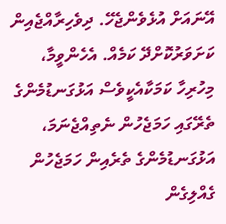އޭނައަށް އުޅެވެންޖެހޭ. ދިވެހިރާއްޖެއިން ކަށަވަރުކޮށްދޭ ކަމެއް. އެހެންވީމާ، މިހުރިހާ ކަމަކާއެކީވެސް އަޅުގަނޑުމެންގެ ތެރޭގައި ހަމަޖެހުން ނެތިއްޖެނަމަ، އަޅުގަނޑުމެންގެ ތެރެއިން ހަމަޖެހުން ގެއްލިގެން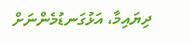ދިޔައިމާ، އަޅުގަނޑުމެންނަށް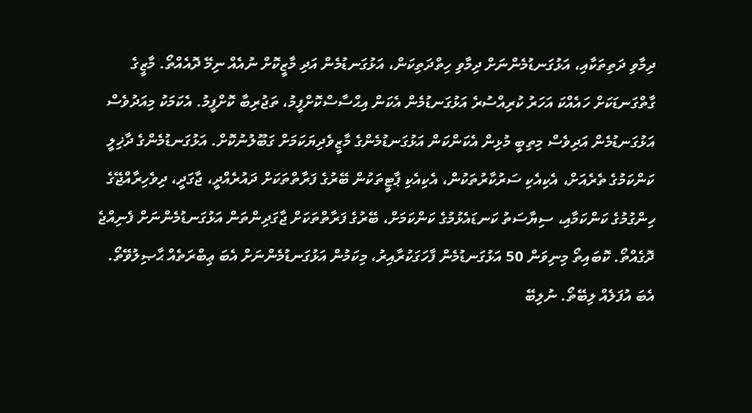ދިމާވި ދަތިތަކާއި، އަޅުގަނޑުމެންނަށް ދިމާވި ހިތްދަތިކަން، އަޅުގަނޑުމެން އަދި މާޒީކޮށް ނުއެއް ނިމޭ ދޮއެއްތޯ. މާޒީގެ ގާތްގަނޑަކަށް ހައެއްކަ އަހަރު ކުރިއްސުރެ އަޅުގަނޑުމެން އެކަން އިޙްސާސްކޮށްފީމު، ތަޖުރިބާ ކޮށްފީމު. އެކަމަކު މިއަދުވެސް އަޅުގަނޑުމެން އަދިވެސް މިތިބީ މުޅިން އެކަންކަން އަޅުގަނޑުމެންގެ މާޒީވެދިޔަކަމަށް ގަބޫލުނުކޮށް. އަޅުގަނޑުމެންގެ ދާޚިލީ ކަންކަމުގެ ތެރެއަށް، އެކިއެކި ސަރުކާރުތަކުން، އެކިއެކި ޕާޓީތަކުން ބޭރުގެ ފަރާތްތަކަށް ދައުރެއްދީ، ޖާގަދީ، ދިވެހިރާއްޖޭގެ ހިންގުމުގެ ކަންކަމާއި، ސިޔާސަތު ކަނޑައެޅުމުގެ ކަންކަމަށް، ބޭރުގެ ފަރާތްތަކަށް ޖާގަދިންތަން އަޅުގަނޑުމެންނަށް ފެނިއްޖެ ދޮގެއްތޯ. ކޮބައިތޯ މިނިވަން 50 އަޅުގަނޑުމެން ފާހަގަކުރާއިރު، މިކަމުން އަޅުގަނޑުމެންނަށް އެބަ ޢިބްރަތެއް ޙާޞިލުވޭތޯ. އެބަ އުފަލެއް ލިބޭތޯ. ނުލިބޭ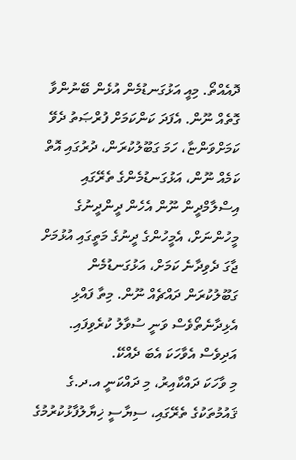ދޮއެއްތޯ. މިއީ އަޅުގަނޑުމެން އުޅެން ބޭނުންވާ ގޮތެއް ނޫން. އެފަދަ ކަންކަމަށް ފުރްޞަތު ދެވޭ ކަމަށްވަންޏާ، ހަމަ ގަބޫލުކުރަން، ދުރުގައި އޮތް ކަމެއް ނޫން، އަޅުގަނޑުމެންގެ ތެރޭގައި އިސްލާމްދީން ނޫން އެހެން ދީންދީނުގެ މީހުންނަށް، އެމީހުންގެ ދީނުގެ މަތީގައި އުޅުމަށް ޖާގަ ދެވިދާނެ ކަމަށް، އަޅުގަނޑުމެން ގަބޫލުކުރަން ދައްޗެއް ނޫން. މިތާ ފައްޅި އެޅިދާނެތޯވެސް ވަނީ ސުވާލު ކުރެވިފައި. އަދިވެސް އެވާހަކަ އެބަ ދެއްކޭ.
މި ވާހަކަ ދައްކާއިރު، މި ދައްކަނީ އ.ދ.ގެ ޤައުމުތަކުގެ ތެރޭގައި، ސިޔާސީ ޚިޔާލުފާޅުކުރުމުގެ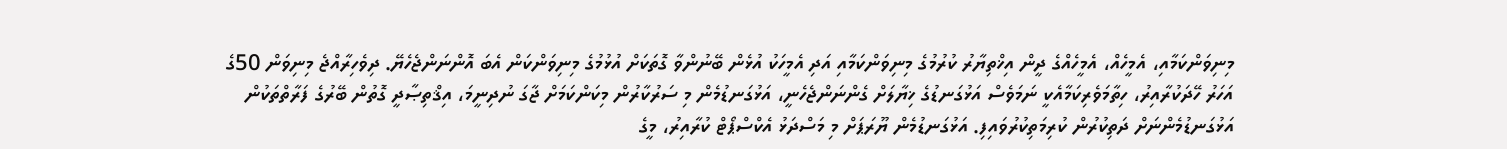މިނިވަންކަމާއި، އެމީހެއް، އެމީހެއްގެ ދީން އިޚްތިޔާރު ކުރުމުގެ މިނިވަންކަމާއި އަދި އެމީހަކު އުޅެން ބޭނުންވާ ގޮތަކަށް އުޅުމުގެ މިނިވަންކަން އެބަ އޮންނަންޖެހެޔޭ. ދިވެހިރާއްޖެ މިނިވަން 50ގެ އަހަރު ހޭދަކުރާއިރު، ހިތާމަވެރިކަމާއެކީ ނަމަވެސް އަޅުގަނޑުގެ ޚިޔާލަށް ގެންނަންޖެހެނީ، އަޅުގަނޑުމެން މި ސަރުކާރުން މިކަންކަމަށް ޖާގަ ނުދިނީމަ، އިޤްތިޞާދީ ގޮތުން ބޭރުގެ ފަރާތްތަކުން އަޅުގަނޑުމެންނަށް ދަތިކުރުން ކުރިމަތިކުރުވައިފި. އަޅުގަނޑުމެން ޔޫރަޕަށް މި މަސްދަޅު އެކްސްޕޯޓް ކުރާއިރު، މީގެ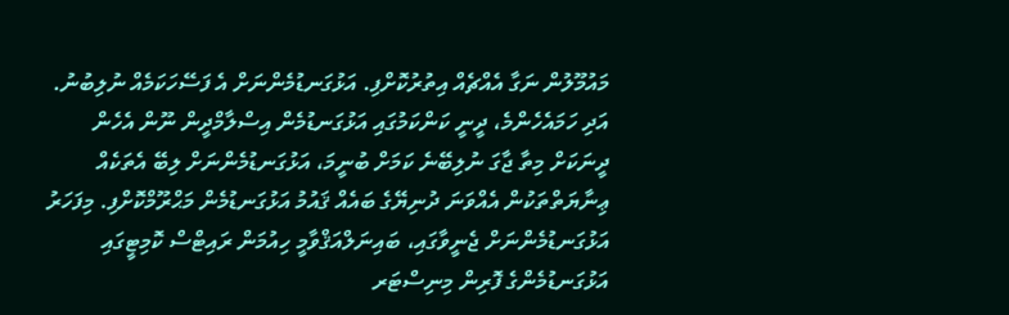މައުމޫލުން ނަގާ އެއްޗެއް އިތުރުކޮށްފި. އަޅުގަނޑުމެންނަށް އެ ފަސޭހަކަމެއް ނުލިބުނު. އަދި ހަމައެހެންމެ، ދީނީ ކަންކަމުގައި އަޅުގަނޑުމެން އިސްލާމްދީން ނޫން އެހެން ދީނަކަށް މިތާ ޖާގަ ނުލިބޭނެ ކަމަށް ބުނީމަ، އަޅުގަނޑުމެންނަށް ލިބޭ އެތަކެއް ޢިނާޔަތްތަކުން އެއްވަނަ ދުނިޔޭގެ ބައެއް ޤައުމު އަޅުގަނޑުމެން މަޙްރޫމްކޮށްފި. މިފަހަރު އަޅުގަނޑުމެންނަށް ޖެނީވާގައި، ބައިނަލްއަޤްވާމީ ހިއުމަން ރައިޓްސް ކޮމިޓީގައި އަޅުގަނޑުމެންގެ ފޮރިން މިނިސްޓަރ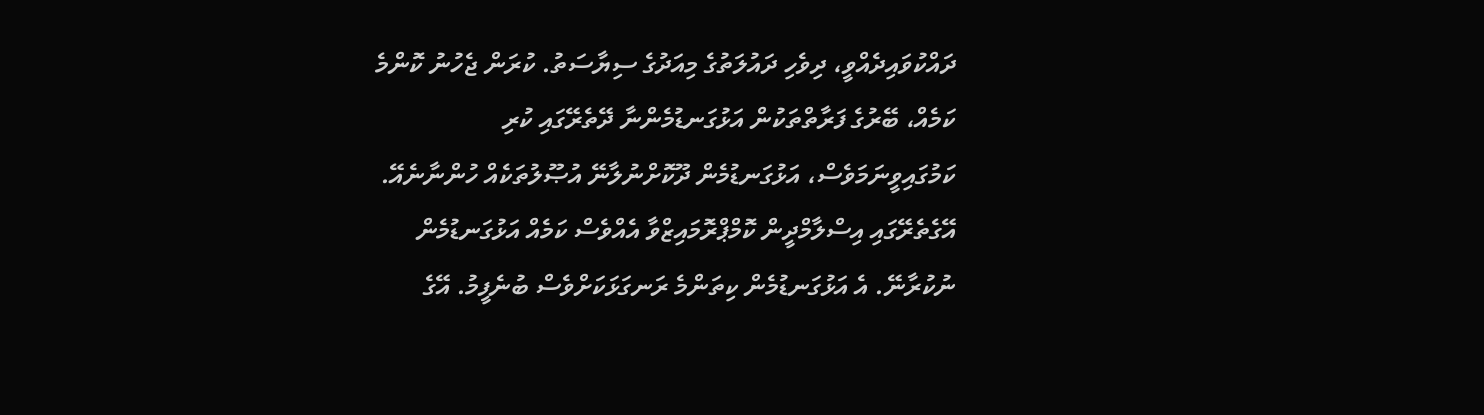ދައްކުވައިދެއްވީ، ދިވެހި ދައުލަތުގެ މިއަދުގެ ސިޔާސަތު. ކުރަން ޖެހުނު ކޮންމެ ކަމެއް، ބޭރުގެ ފަރާތްތަކުން އަޅުގަނޑުމެންނާ ދޭތެރޭގައި ކުރި ކަމުގައިވީނަމަވެސް، އަޅުގަނޑުމެން ދޫކޮށްނުލާނޭ އުޞޫލުތަކެއް ހުންނާނެއޭ. އޭގެތެރޭގައި އިސްލާމްދީން ކޮމްޕްރޮމައިޒްވާ އެއްވެސް ކަމެއް އަޅުގަނޑުމެން ނުކުރާނޭ. އެ އަޅުގަނޑުމެން ކިތަންމެ ރަނގަޅަކަށްވެސް ބުނެފީމު. އޭގެ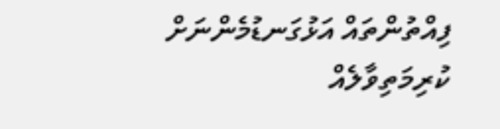ފިއްތުންތައް އަޅުގަނޑުމެންނަށް ކުރިމަތިވާލެއް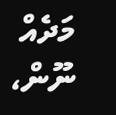މަދެއް ނޫން،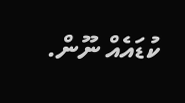ކުޑައެއް ނޫން.